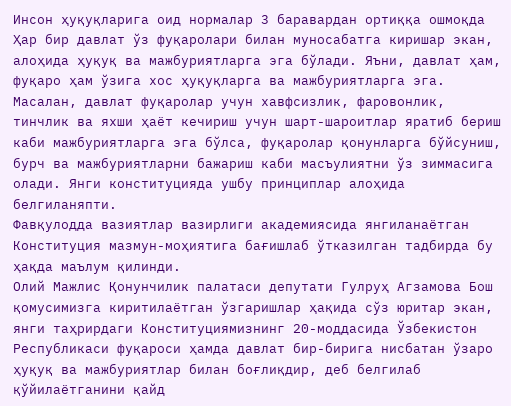Инсон ҳуқуқларига оид нормалар 3 баравардан ортиққа ошмоқда
Ҳар бир давлат ўз фуқаролари билан муносабатга киришар экан, алоҳида ҳуқуқ ва мажбуриятларга эга бўлади. Яъни, давлат ҳам, фуқаро ҳам ўзига хос ҳуқуқларга ва мажбуриятларга эга.
Масалан, давлат фуқаролар учун хавфсизлик, фаровонлик, тинчлик ва яхши ҳаёт кечириш учун шарт-шароитлар яратиб бериш каби мажбуриятларга эга бўлса, фуқаролар қонунларга бўйсуниш, бурч ва мажбуриятларни бажариш каби масъулиятни ўз зиммасига олади. Янги конституцияда ушбу принциплар алоҳида белгиланяпти.
Фавқулодда вазиятлар вазирлиги академиясида янгиланаётган Конституция мазмун-моҳиятига бағишлаб ўтказилган тадбирда бу ҳақда маълум қилинди.
Олий Мажлис Қонунчилик палатаси депутати Гулруҳ Агзамова Бош қомусимизга киритилаётган ўзгаришлар ҳақида сўз юритар экан, янги таҳрирдаги Конституциямизнинг 20-моддасида Ўзбекистон Республикаси фуқароси ҳамда давлат бир-бирига нисбатан ўзаро ҳуқуқ ва мажбуриятлар билан боғлиқдир, деб белгилаб қўйилаётганини қайд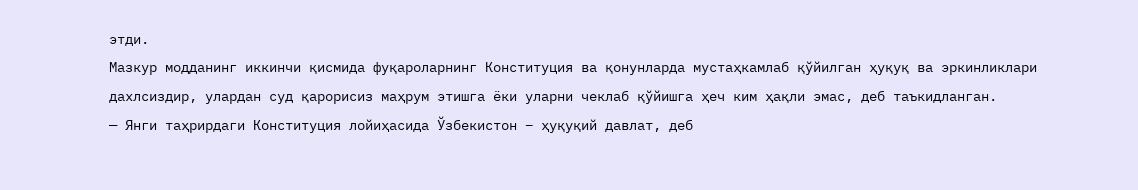этди.
Мазкур модданинг иккинчи қисмида фуқароларнинг Конституция ва қонунларда мустаҳкамлаб қўйилган ҳуқуқ ва эркинликлари дахлсиздир, улардан суд қарорисиз маҳрум этишга ёки уларни чеклаб қўйишга ҳеч ким ҳақли эмас, деб таъкидланган.
— Янги таҳрирдаги Конституция лойиҳасида Ўзбекистон – ҳуқуқий давлат, деб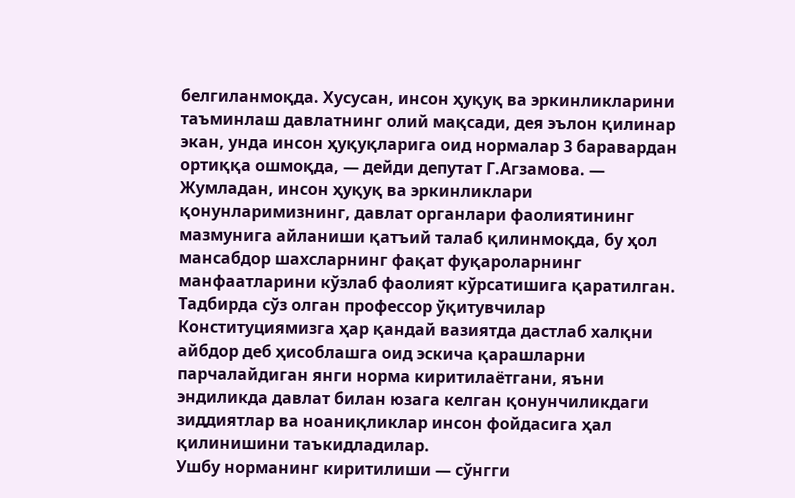белгиланмоқда. Хусусан, инсон ҳуқуқ ва эркинликларини таъминлаш давлатнинг олий мақсади, дея эълон қилинар экан, унда инсон ҳуқуқларига оид нормалар 3 баравардан ортиққа ошмоқда, — дейди депутат Г.Агзамова. — Жумладан, инсон ҳуқуқ ва эркинликлари қонунларимизнинг, давлат органлари фаолиятининг мазмунига айланиши қатъий талаб қилинмоқда, бу ҳол мансабдор шахсларнинг фақат фуқароларнинг манфаатларини кўзлаб фаолият кўрсатишига қаратилган.
Тадбирда сўз олган профессор ўқитувчилар Конституциямизга ҳар қандай вазиятда дастлаб халқни айбдор деб ҳисоблашга оид эскича қарашларни парчалайдиган янги норма киритилаётгани, яъни эндиликда давлат билан юзага келган қонунчиликдаги зиддиятлар ва ноаниқликлар инсон фойдасига ҳал қилинишини таъкидладилар.
Ушбу норманинг киритилиши — сўнгги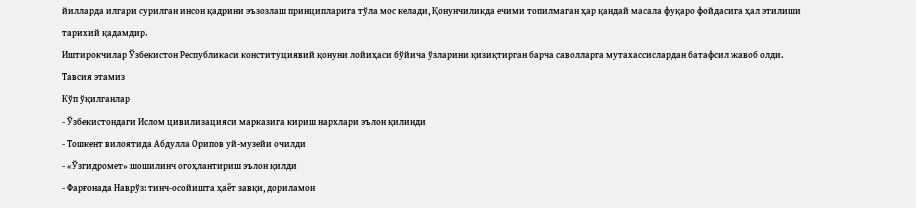йилларда илгари сурилган инсон қадрини эъзозлаш принципларига тўла мос келади, Қонунчиликда ечими топилмаган ҳар қандай масала фуқаро фойдасига ҳал этилиши тарихий қадамдир.
Иштирокчилар Ўзбекистон Республикаси конституциявий қонуни лойиҳаси бўйича ўзларини қизиқтирган барча саволларга мутахассислардан батафсил жавоб олди.
Тавсия этамиз
Кўп ўқилганлар
- Ўзбекистондаги Ислом цивилизацияси марказига кириш нархлари эълон қилинди
- Тошкент вилоятида Абдулла Орипов уй-музейи очилди
- «Ўзгидромет» шошилинч огоҳлантириш эълон қилди
- Фарғонада Наврўз: тинч-осойишта ҳаёт завқи, дориламон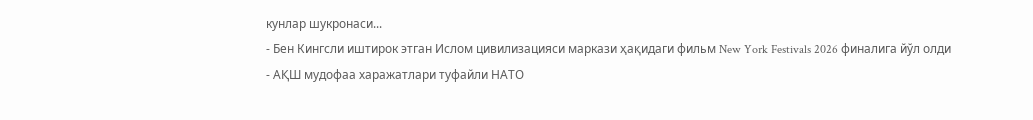кунлар шукронаси...
- Бен Кингсли иштирок этган Ислом цивилизацияси маркази ҳақидаги фильм New York Festivals 2026 финалига йўл олди
- АҚШ мудофаа харажатлари туфайли НАТО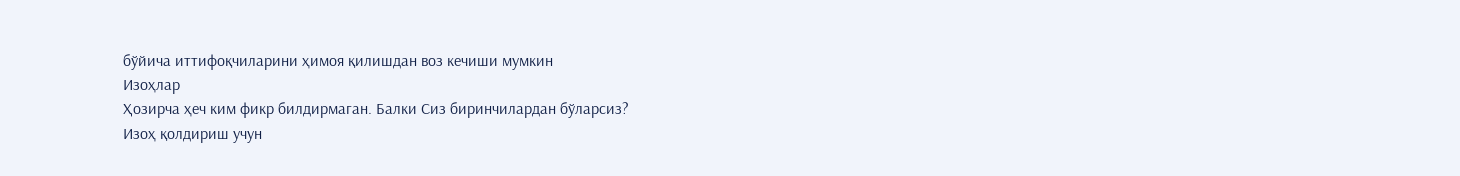бўйича иттифоқчиларини ҳимоя қилишдан воз кечиши мумкин
Изоҳлар
Ҳозирча ҳеч ким фикр билдирмаган. Балки Сиз биринчилардан бўларсиз?
Изоҳ қолдириш учун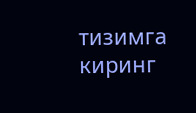тизимга киринг